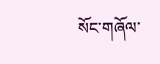སོང་གཞོལ་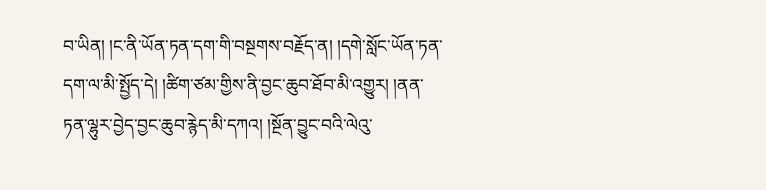བ་ཡིན། །ང་ནི་ཡོན་ཏན་དག་གི་བསྔགས་བརྗོད་ན། །དགེ་སློང་ཡོན་ཏན་དག་ལ་མི་སྤྱོད་དེ། །ཚིག་ཙམ་གྱིས་ནི་བྱང་ཆུབ་ཐོབ་མི་འགྱུར། །ནན་ཏན་ལྷུར་བྱེད་བྱང་ཆུབ་རྙེད་མི་དཀའ། །སྔོན་བྱུང་བའི་ལེའུ་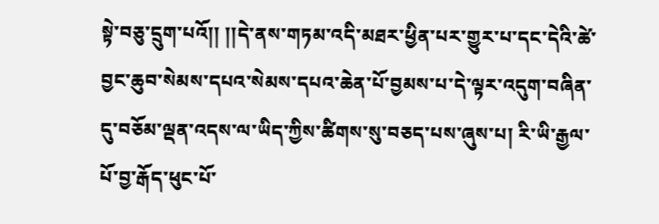སྟེ་བཅུ་དྲུག་པའོ།། །།དེ་ནས་གཏམ་འདི་མཐར་ཕྱིན་པར་གྱུར་པ་དང་དེའི་ཚེ་བྱང་ཆུབ་སེམས་དཔའ་སེམས་དཔའ་ཆེན་པོ་བྱམས་པ་དེ་ལྟར་འདུག་བཞིན་དུ་བཅོམ་ལྡན་འདས་ལ་ཡིད་ཀྱིས་ཚིགས་སུ་བཅད་པས་ཞུས་པ། རི་ཡི་རྒྱལ་པོ་བྱ་རྒོད་ཕུང་པོ་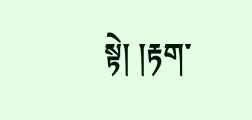སྟེ། །རྟག་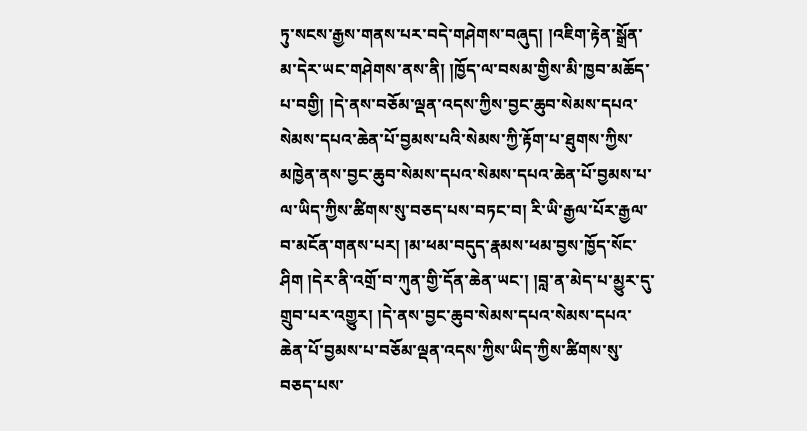ཏུ་སངས་རྒྱས་གནས་པར་བདེ་གཤེགས་བཞུད། །འཇིག་རྟེན་སྒྲོན་མ་དེར་ཡང་གཤེགས་ནས་ནི། །ཁྱོད་ལ་བསམ་གྱིས་མི་ཁྱབ་མཆོད་པ་བགྱི། །དེ་ནས་བཅོམ་ལྡན་འདས་ཀྱིས་བྱང་ཆུབ་སེམས་དཔའ་སེམས་དཔའ་ཆེན་པོ་བྱམས་པའི་སེམས་ཀྱི་རྟོག་པ་ཐུགས་ཀྱིས་མཁྱེན་ནས་བྱང་ཆུབ་སེམས་དཔའ་སེམས་དཔའ་ཆེན་པོ་བྱམས་པ་ལ་ཡིད་ཀྱིས་ཚིགས་སུ་བཅད་པས་བཏང་བ། རི་ཡི་རྒྱལ་པོར་རྒྱལ་བ་མངོན་གནས་པར། །མ་ཕམ་བདུད་རྣམས་ཕམ་བྱས་ཁྱོད་སོང་ཤིག །དེར་ནི་འགྲོ་བ་ཀུན་གྱི་དོན་ཆེན་ཡང་། །བླ་ན་མེད་པ་མྱུར་དུ་གྲུབ་པར་འགྱུར། །དེ་ནས་བྱང་ཆུབ་སེམས་དཔའ་སེམས་དཔའ་ཆེན་པོ་བྱམས་པ་བཅོམ་ལྡན་འདས་ཀྱིས་ཡིད་ཀྱིས་ཚིགས་སུ་བཅད་པས་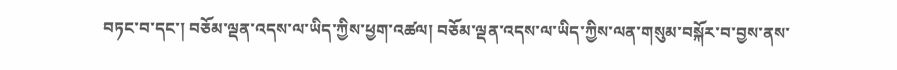བཏང་བ་དང་། བཅོམ་ལྡན་འདས་ལ་ཡིད་ཀྱིས་ཕྱག་འཚལ། བཅོམ་ལྡན་འདས་ལ་ཡིད་ཀྱིས་ལན་གསུམ་བསྐོར་བ་བྱས་ནས་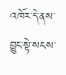འཁོར་དེ་ནས་བྱུང་སྟེ་སངས་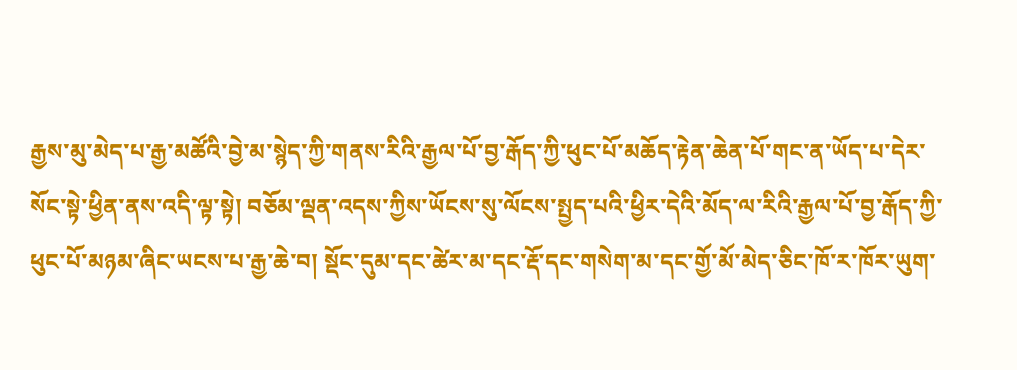རྒྱས་མུ་མེད་པ་རྒྱ་མཚོའི་བྱེ་མ་སྙེད་ཀྱི་གནས་རིའི་རྒྱལ་པོ་བྱ་རྒོད་ཀྱི་ཕུང་པོ་མཆོད་རྟེན་ཆེན་པོ་གང་ན་ཡོད་པ་དེར་སོང་སྟེ་ཕྱིན་ནས་འདི་ལྟ་སྟེ། བཅོམ་ལྡན་འདས་ཀྱིས་ཡོངས་སུ་ལོངས་སྤྱད་པའི་ཕྱིར་དེའི་མོད་ལ་རིའི་རྒྱལ་པོ་བྱ་རྒོད་ཀྱི་ཕུང་པོ་མཉམ་ཞིང་ཡངས་པ་རྒྱ་ཆེ་བ། སྡོང་དུམ་དང་ཚེར་མ་དང་རྡོ་དང་གསེག་མ་དང་གྱོ་མོ་མེད་ཅིང་ཁོ་ར་ཁོར་ཡུག་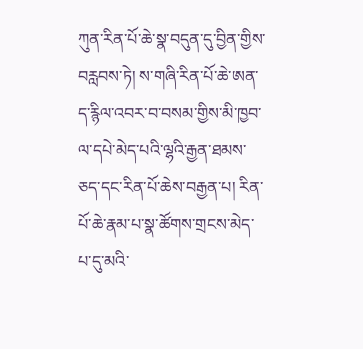ཀུན་རིན་པོ་ཆེ་སྣ་བདུན་དུ་བྱིན་གྱིས་བརླབས་ཏེ། ས་གཞི་རིན་པོ་ཆེ་ཨན་ད་རྙིལ་འབར་བ་བསམ་གྱིས་མི་ཁྱབ་ལ་དཔེ་མེད་པའི་ལྷའི་རྒྱན་ཐམས་ཅད་དང་རིན་པོ་ཆེས་བརྒྱན་པ། རིན་པོ་ཆེ་རྣམ་པ་སྣ་ཚོགས་གྲངས་མེད་པ་དུ་མའི་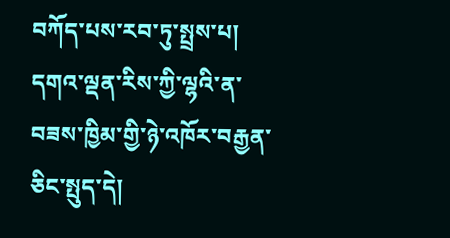བཀོད་པས་རབ་ཏུ་སྤྲས་པ། དགའ་ལྡན་རིས་ཀྱི་ལྷའི་ན་བཟས་ཁྱིམ་གྱི་ཉེ་འཁོར་བརྒྱན་ཅིང་སྤུད་དེ།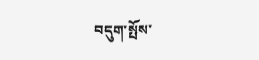བདུག་སྤོས་